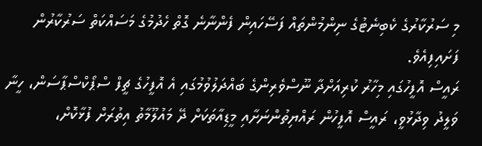މި ސަރުކާރުގެ ކެބިނެޓުގެ ނިންމުންތައް ފަސޭހައިން ފެންނާނެ ގޮތް ހެދުމުގެ މަސައްކަތް ސަރުކާރުން ފަށައިފިއެވެ.
ރައީސް އޮފީހުގައި މިހާރު ކުރިއަށްދާ ނޫސްވެރިންގެ ބައްދަލުވުމުގައި އެ އޮފީހުގެ ޗީފް ސްޕޯކްސްޕާސަން، ހީނާ ވަލީދު ވިދާޅުވީ، ރައީސް އޮފީހުން ރައްޔިތުންނަށާއި މީޑިއާތަކަށް ދޭ މައުލޫމާތު އިތުރަށް ފުޅާކޮށް،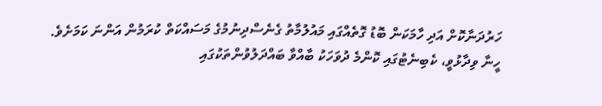ހަރުދަނާކޮށް އަދި ހާމަކަން ބޮޑު ގޮތެއްގައި މައުލުމާތު ގެނެސްދިނުމުގެ މަސައްކަތް ކުރަމުން އަންނަ ކަމަށެވެ.
ހީނާ ވިދާޅުވީ، ކެބިނެޓުގައި ކޮންމެ ދުވަހަކު ބާއްވާ ބައްދަލުވުންތަކުގައި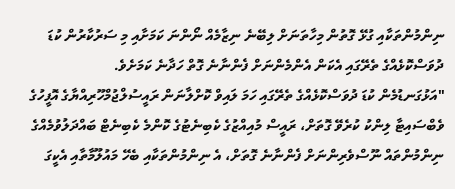ނިންމުންތަކާއި ގުޅޭ ގޮތުން މިހާތަނަށް ލިބޭނެ ނިޒާމެއް ނޯންނަ ކަމަށާއި މި ސަރުކާރުން ކުޑަ ދުވަސްކޮޅެއްގެ ތެރޭގައި އެކަން އެންމެންނަށް ފެންނާނެ ގޮތް ހަދާނެ ކަމަށެވެ.
"އަޅުގަނޑުމެން ކުޑަ ދުވަސްކޮޅެއްގެ ތެރޭގައި ހަމަ ލައިވް ކޮށްލާނަން ރައީސުލްޖުމްހޫރިއްޔާގެ އޮފީހުގެ ވެބްސައިޓާ ލިންކު ކުރެވޭ ގޮތަށް، ރައީސް މުއިއްޒުގެ ކެބިނެޓުގެ ކޮންމެ ކެބިނެޓް ބައްދަލުވުމެއްގެ ނިންމުންތައް ނޫސްވެރިންނަށް ފެންނާނެ ގޮތަށް، އެ ނިންމުންތަކާއި ބެހޭ މައުލޫމާތާއި އެކީގަ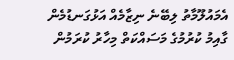އެމައުލޫމާތު ލިބޭނެ ނިޒާމެއް އަޅުގަނޑުމެން ގާއިމު ކުރުމުގެ މަސައްކަތް މިހާރު ކުރަމުން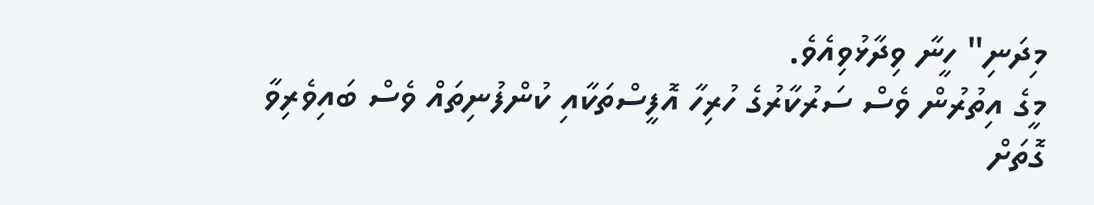މިދަނި" ހީނާ ވިދާޅުވިއެވެ.
މީގެ އިތުރުން ވެސް ސަރުކާރުގެ ހުރިހާ އޮފީސްތަކާއި ކުންފުނިތައް ވެސް ބައިވެރިވާ ގޮތަށް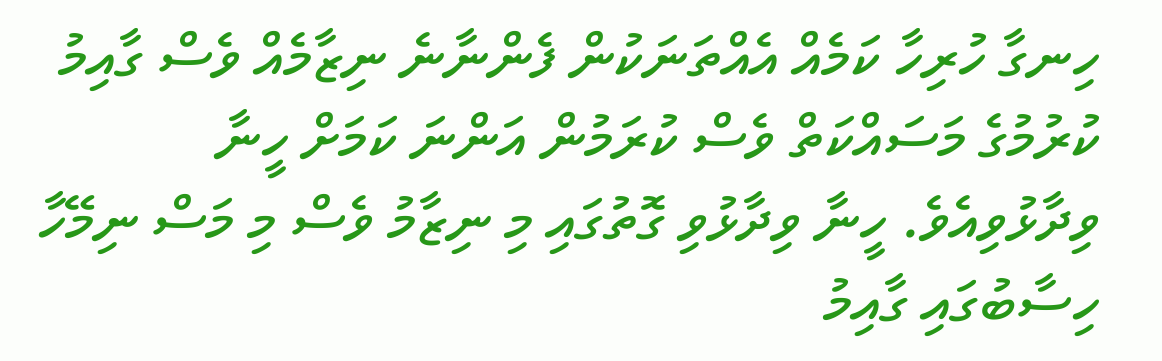ހިނގާ ހުރިހާ ކަމެއް އެއްތަނަކުން ފެންނާނެ ނިޒާމެއް ވެސް ގާއިމު ކުރުމުގެ މަސައްކަތް ވެސް ކުރަމުން އަންނަ ކަމަށް ހީނާ ވިދާޅުވިއެވެ. ހީނާ ވިދާޅުވި ގޮތުގައި މި ނިޒާމު ވެސް މި މަސް ނިމޭހާ ހިސާބުގައި ގާއިމު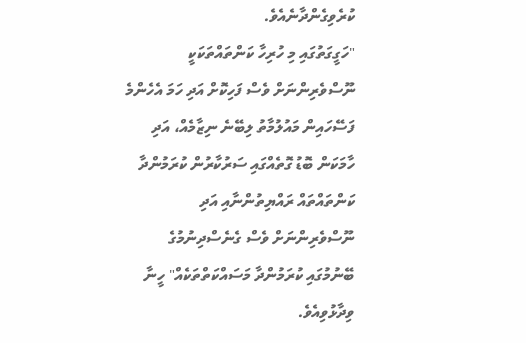ކުރެވިގެންދާނެއެވެ.
"ހަގީގަތުގައި މި ހުރިހާ ކަންތައްތަކަކީ ނޫސްވެރިންނަށް ވެސް ފަހިކޮށް އަދި ހަމަ އެހެންމެ ފަސޭހައިން މައުލުމާތު ލިބޭނެ ނިޒާމެއް، އަދި ހާމަކަން ބޮޑު ގޮތެއްގައި ސަރުކާރުން ކުރަމުންދާ ކަންތައްތައް ރައްޔިތުންނާއި އަދި ނޫސްވެރިންނަށް ވެސް ގެނެސްދިނުމުގެ ބޭނުމުގައި ކުރަމުންދާ މަސައްކަތްތަކެއް" ހީނާ ވިދާޅުވިއެވެ.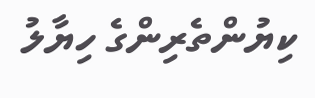ކިޔުންތެރިންގެ ހިޔާލު